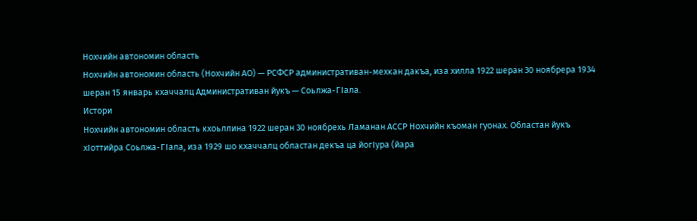Нохчийн автономин область
Нохчийн автономин область (Нохчийн АО) — РСФСР административан-мехкан дакъа, иза хилла 1922 шеран 30 ноябрера 1934 шеран 15 январь кхаччалц Административан йукъ — Соьлжа-ГӀала.
Истори
Нохчийн автономин область кхоьллина 1922 шеран 30 ноябрехь Ламанан АССР Нохчийн къоман гуонах. Областан йукъ хӀоттийра Соьлжа-ГӀала, иза 1929 шо кхаччалц областан декъа ца йогӀура (йара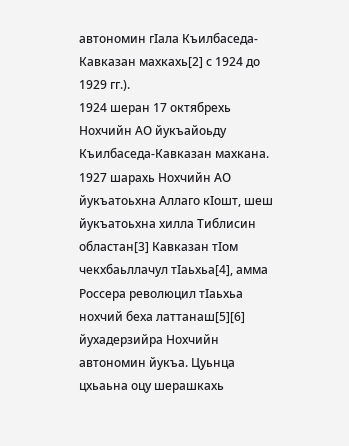автономин гӀала Къилбаседа-Кавказан махкахь[2] с 1924 до 1929 гг.).
1924 шеран 17 октябрехь Нохчийн АО йукъайоьду Къилбаседа-Кавказан махкана. 1927 шарахь Нохчийн АО йукъатоьхна Аллаго кӀошт, шеш йукъатоьхна хилла Тиблисин областан[3] Кавказан тӀом чекхбаьллачул тӀаьхьа[4], амма Россера революцил тӀаьхьа нохчий беха латтанаш[5][6] йухадерзийра Нохчийн автономин йукъа. Цуьнца цхьаьна оцу шерашкахь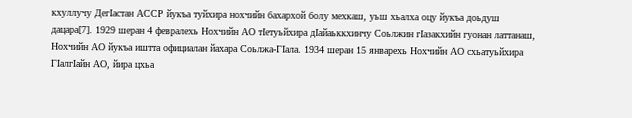кхуллучу ДегӀастан АССР йукъа туйхира нохчийн бахархой болу мехкаш, уьш хьалха оцу йукъа доьдуш дацара[7]. 1929 шеран 4 февралехь Нохчийн АО тӀетуьйхира дӀайаьккхинчу Соьлжин гӀазакхийн гуонан латтанаш, Нохчийн АО йукъа иштта официалан йахара Соьлжа-ГӀала. 1934 шеран 15 январехь Нохчийн АО схьатуьйхира ГӀалгӀайн АО, йира цхьа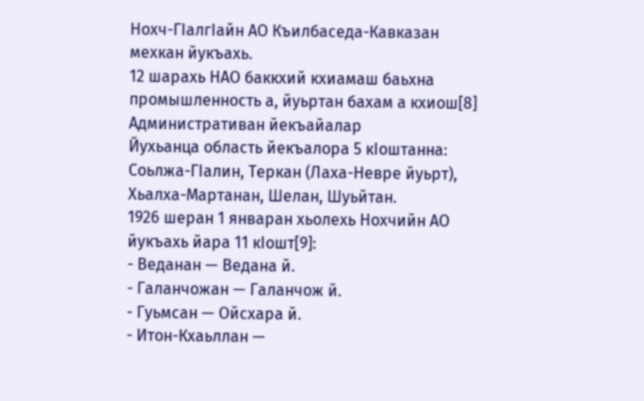Нохч-ГӀалгӀайн АО Къилбаседа-Кавказан мехкан йукъахь.
12 шарахь НАО баккхий кхиамаш баьхна промышленность а, йуьртан бахам а кхиош[8]
Административан йекъайалар
Йухьанца область йекъалора 5 кӀоштанна: Соьлжа-ГӀалин, Теркан (Лаха-Невре йуьрт), Хьалха-Мартанан, Шелан, Шуьйтан.
1926 шеран 1 январан хьолехь Нохчийн АО йукъахь йара 11 кӀошт[9]:
- Веданан — Ведана й.
- Галанчожан — Галанчож й.
- Гуьмсан — Ойсхара й.
- Итон-Кхаьллан —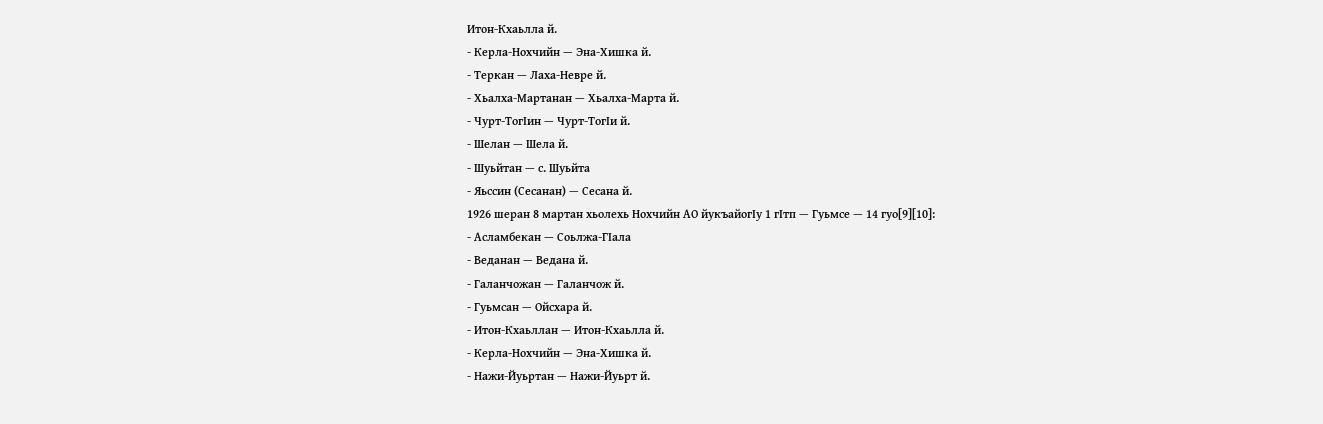Итон-Кхаьлла й.
- Керла-Нохчийн — Эна-Хишка й.
- Теркан — Лаха-Невре й.
- Хьалха-Мартанан — Хьалха-Марта й.
- Чурт-ТогӀин — Чурт-ТогӀи й.
- Шелан — Шела й.
- Шуьйтан — с. Шуьйта
- Яьссин (Сесанан) — Сесана й.
1926 шеран 8 мартан хьолехь Нохчийн АО йукъайогӀу 1 гӀтп — Гуьмсе — 14 гуо[9][10]:
- Асламбекан — Соьлжа-ГӀала
- Веданан — Ведана й.
- Галанчожан — Галанчож й.
- Гуьмсан — Ойсхара й.
- Итон-Кхаьллан — Итон-Кхаьлла й.
- Керла-Нохчийн — Эна-Хишка й.
- Нажи-Йуьртан — Нажи-Йуьрт й.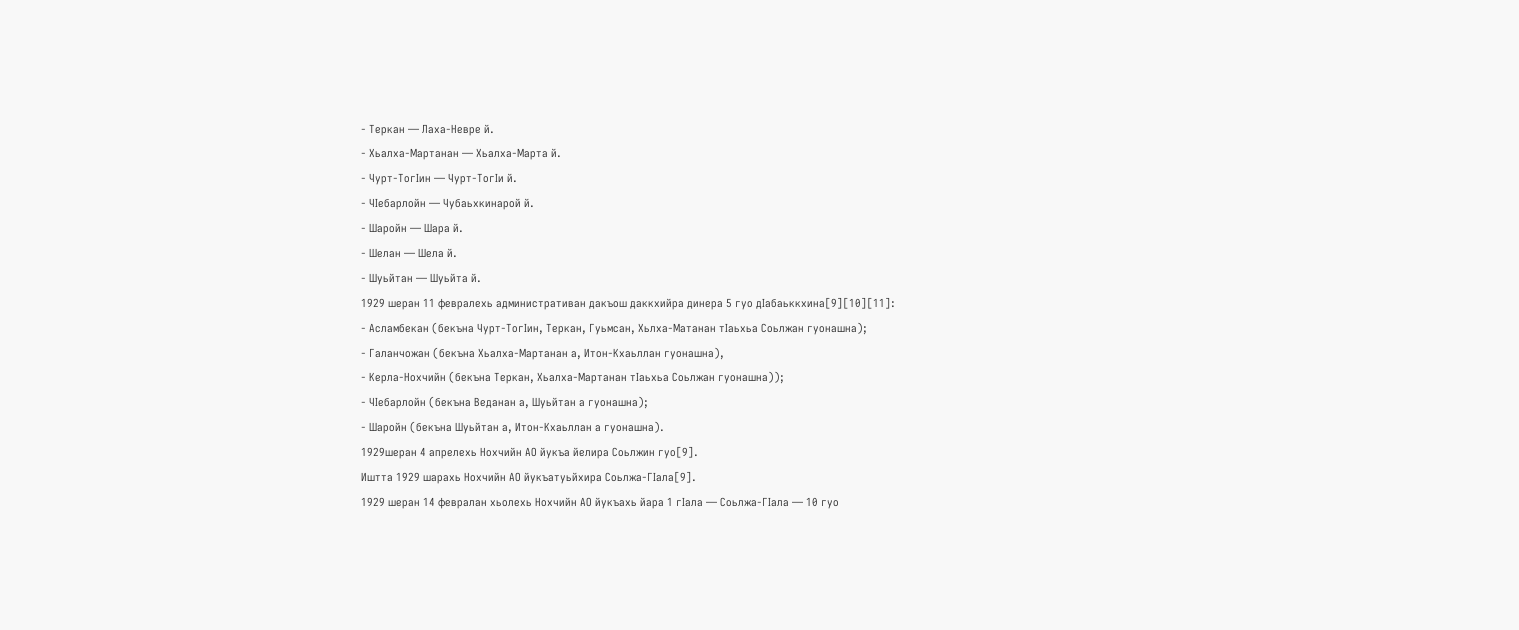- Теркан — Лаха-Невре й.
- Хьалха-Мартанан — Хьалха-Марта й.
- Чурт-ТогӀин — Чурт-ТогӀи й.
- ЧӀебарлойн — Чубаьхкинарой й.
- Шаройн — Шара й.
- Шелан — Шела й.
- Шуьйтан — Шуьйта й.
1929 шеран 11 февралехь административан дакъош даккхийра динера 5 гуо дӀабаьккхина[9][10][11]:
- Асламбекан (бекъна Чурт-ТогӀин, Теркан, Гуьмсан, Хьлха-Матанан тӀаьхьа Соьлжан гуонашна);
- Галанчожан (бекъна Хьалха-Мартанан а, Итон-Кхаьллан гуонашна),
- Керла-Нохчийн (бекъна Теркан, Хьалха-Мартанан тӀаьхьа Соьлжан гуонашна));
- ЧӀебарлойн (бекъна Веданан а, Шуьйтан а гуонашна);
- Шаройн (бекъна Шуьйтан а, Итон-Кхаьллан а гуонашна).
1929шеран 4 апрелехь Нохчийн АО йукъа йелира Соьлжин гуо[9].
Иштта 1929 шарахь Нохчийн АО йукъатуьйхира Соьлжа-ГӀала[9].
1929 шеран 14 февралан хьолехь Нохчийн АО йукъахь йара 1 гӀала — Соьлжа-ГӀала — 10 гуо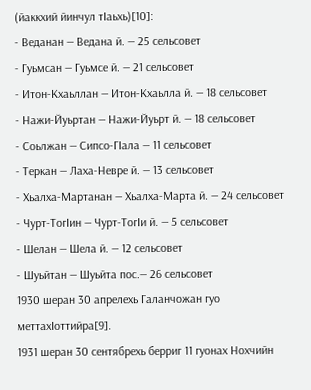(йаккхий йинчул тӀаьхь)[10]:
- Веданан — Ведана й. — 25 сельсовет
- Гуьмсан — Гуьмсе й. — 21 сельсовет
- Итон-Кхаьллан — Итон-Кхаьлла й. — 18 сельсовет
- Нажи-Йуьртан — Нажи-Йуьрт й. — 18 сельсовет
- Соьлжан — Сипсо-ГӀала — 11 сельсовет
- Теркан — Лаха-Невре й. — 13 сельсовет
- Хьалха-Мартанан — Хьалха-Марта й. — 24 сельсовет
- Чурт-ТогӀин — Чурт-ТогӀи й. — 5 сельсовет
- Шелан — Шела й. — 12 сельсовет
- Шуьйтан — Шуьйта пос.— 26 сельсовет
1930 шеран 30 апрелехь Галанчожан гуо меттахӀоттийра[9].
1931 шеран 30 сентябрехь берриг 11 гуонах Нохчийн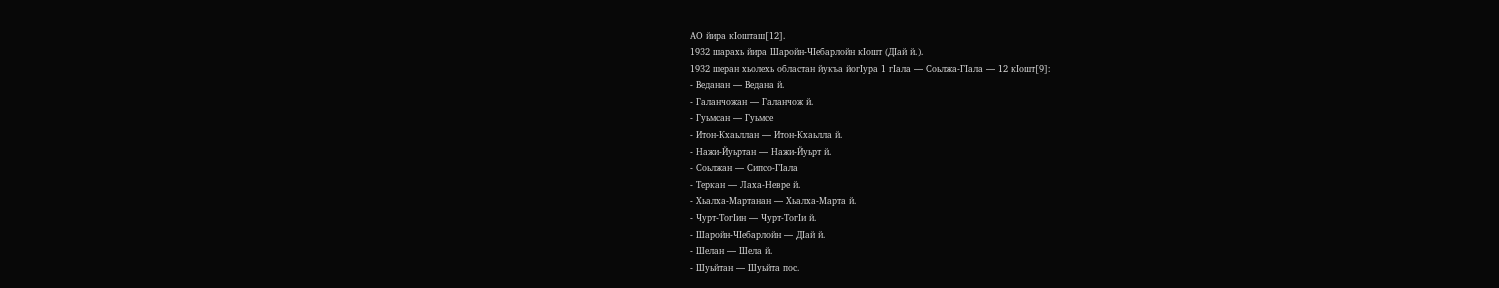АО йира кӀошташ[12].
1932 шарахь йира Шаройн-ЧӀебарлойн кӀошт (ДӀай й.).
1932 шеран хьолехь областан йукъа йогӀура 1 гӀала — Соьлжа-ГӀала — 12 кӀошт[9]:
- Веданан — Ведана й.
- Галанчожан — Галанчож й.
- Гуьмсан — Гуьмсе
- Итон-Кхаьллан — Итон-Кхаьлла й.
- Нажи-Йуьртан — Нажи-Йуьрт й.
- Соьлжан — Сипсо-ГӀала
- Теркан — Лаха-Невре й.
- Хьалха-Мартанан — Хьалха-Марта й.
- Чурт-ТогӀин — Чурт-ТогӀи й.
- Шаройн-ЧӀебарлойн — ДӀай й.
- Шелан — Шела й.
- Шуьйтан — Шуьйта пос.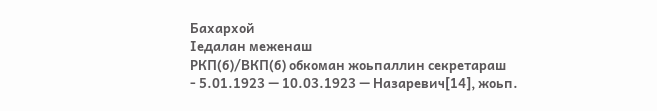Бахархой
Ӏедалан меженаш
РКП(б)/ВКП(б) обкоман жоьпаллин секретараш
- 5.01.1923 — 10.03.1923 — Назаревич[14], жоьп.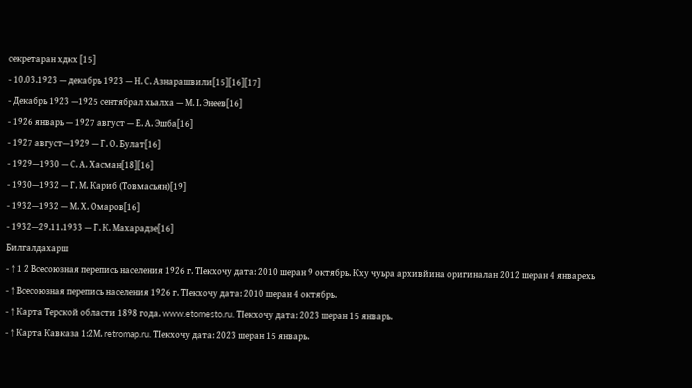секретаран хдкх [15]
- 10.03.1923 — декабрь 1923 — Н. С. Азнарашвили[15][16][17]
- Декабрь 1923 —1925 сентябрал хьалха — М. Ӏ. Энеев[16]
- 1926 январь — 1927 август — Е. А. Эшба[16]
- 1927 август—1929 — Г. О. Булат[16]
- 1929—1930 — С. А. Хасман[18][16]
- 1930—1932 — Г. М. Кариб (Товмасьян)[19]
- 1932—1932 — М. Х. Омаров[16]
- 1932—29.11.1933 — Г. К. Махарадзе[16]
Билгалдахарш
- ↑ 1 2 Всесоюзная перепись населения 1926 г. ТӀекхочу дата: 2010 шеран 9 октябрь. Кху чуьра архивйина оригиналан 2012 шеран 4 январехь
- ↑ Всесоюзная перепись населения 1926 г. ТӀекхочу дата: 2010 шеран 4 октябрь.
- ↑ Карта Терской области 1898 года. www.etomesto.ru. ТӀекхочу дата: 2023 шеран 15 январь.
- ↑ Карта Кавказа 1:2М. retromap.ru. ТӀекхочу дата: 2023 шеран 15 январь.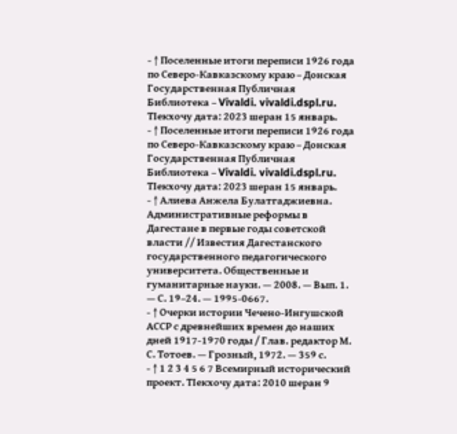- ↑ Поселенные итоги переписи 1926 года по Северо-Кавказскому краю – Донская Государственная Публичная Библиотека – Vivaldi. vivaldi.dspl.ru. ТӀекхочу дата: 2023 шеран 15 январь.
- ↑ Поселенные итоги переписи 1926 года по Северо-Кавказскому краю – Донская Государственная Публичная Библиотека – Vivaldi. vivaldi.dspl.ru. ТӀекхочу дата: 2023 шеран 15 январь.
- ↑ Алиева Анжела Булатгаджиевна. Административные реформы в Дагестане в первые годы советской власти // Известия Дагестанского государственного педагогического университета. Общественные и гуманитарные науки. — 2008. — Вып. 1. — С. 19–24. — 1995-0667.
- ↑ Очерки истории Чечено-Ингушской АССР с древнейших времен до наших дней 1917-1970 годы / Глав. редактор М. С. Тотоев. — Грозный, 1972. — 359 с.
- ↑ 1 2 3 4 5 6 7 Всемирный исторический проект. ТӀекхочу дата: 2010 шеран 9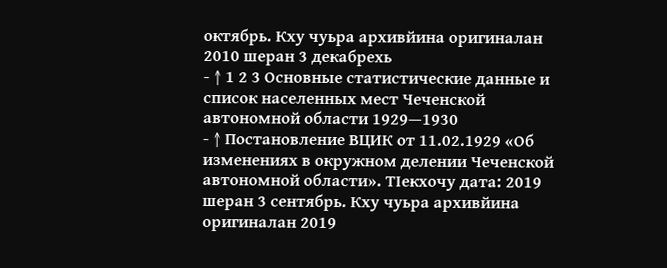октябрь. Кху чуьра архивйина оригиналан 2010 шеран 3 декабрехь
- ↑ 1 2 3 Основные статистические данные и список населенных мест Чеченской автономной области 1929—1930
- ↑ Постановление ВЦИК от 11.02.1929 «Об изменениях в окружном делении Чеченской автономной области». ТӀекхочу дата: 2019 шеран 3 сентябрь. Кху чуьра архивйина оригиналан 2019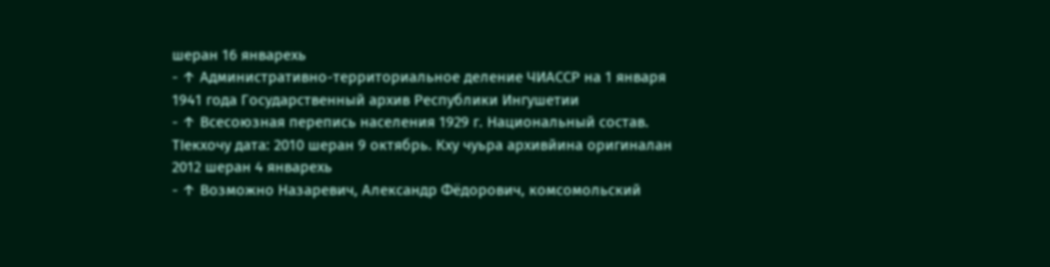шеран 16 январехь
- ↑ Административно-территориальное деление ЧИАССР на 1 января 1941 года Государственный архив Республики Ингушетии
- ↑ Всесоюзная перепись населения 1929 г. Национальный состав. ТӀекхочу дата: 2010 шеран 9 октябрь. Кху чуьра архивйина оригиналан 2012 шеран 4 январехь
- ↑ Возможно Назаревич, Александр Фёдорович, комсомольский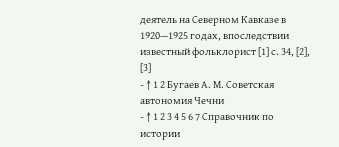деятель на Северном Кавказе в 1920—1925 годах, впоследствии известный фольклорист [1] с. 34, [2], [3]
- ↑ 1 2 Бугаев А. М. Советская автономия Чечни
- ↑ 1 2 3 4 5 6 7 Справочник по истории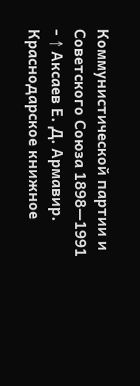Коммунистической партии и Советского Союза 1898—1991
- ↑ Аксаев Е. Д. Армавир. Краснодарское книжное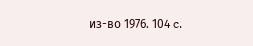из-во 1976. 104 c.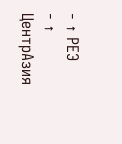- ↑ РЕЭ
- ↑ ЦентрАзия